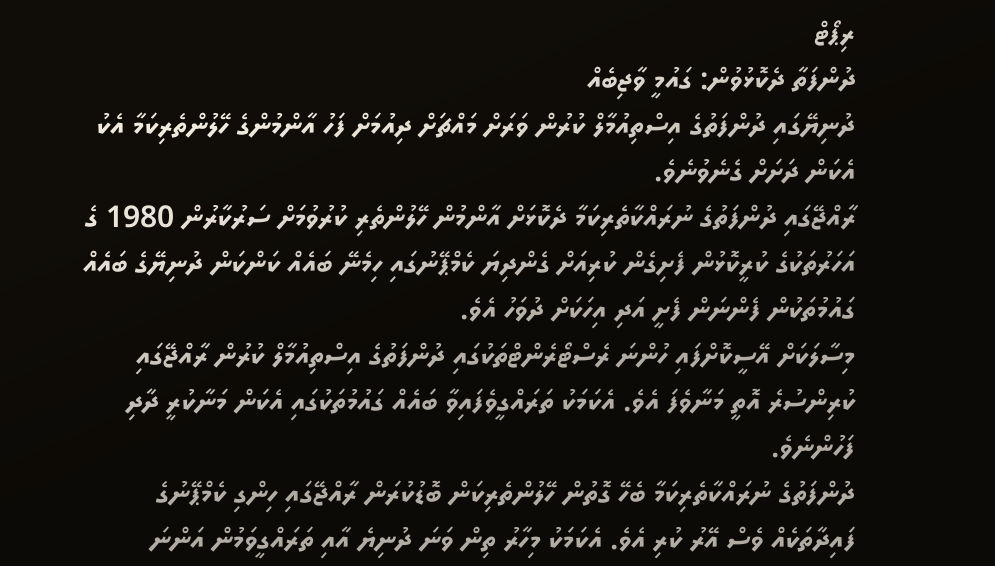ރިޕޯޓް
ދުންފަތާ ދެކޮޅުވުން: ގައުމީ ވާޖިބެއް
ދުނިޔޭގައި ދުންފަތުގެ އިސްތިއުމާލް ކުރުން ވަރަށް މައްޗަށް ދިއުމަށް ފަހު އާންމުންގެ ހޭލުންތެރިކަމާ އެކު އެކަން ދަށަށް ގެނެވުނެވެ.
ރާއްޖޭގައި ދުންފަތުގެ ނުރައްކާތެރިކަމާ ދެކޮޅަށް އާންމުން ހޭލުންތެރި ކުރުވުމަށް ސަރުކާރުން 1980 ގެ އަހަރުތަކުގެ ކުރީކޮޅުން ފެށިގެން ކުރިއަށް ގެންދިޔަ ކެމްޕޭނުގައި ހިމެނޭ ބައެއް ކަންކަން ދުނިޔޭގެ ބައެއް ގައުމުތަކުން ފެންނަން ފެށީ އަދި އިހަކަށް ދުވަހު އެވެ.
މިސާލަކަށް އޭސީކޮށްފައި ހުންނަ ރެސްޓޯރެންޓްތަކުގައި ދުންފަތުގެ އިސްތިއުމާލް ކުރުން ރާއްޖޭގައި ކުރިންސުރެ އޮތީ މަނާވެފަ އެވެ. އެކަމަކު ތަރައްގީވެފައިވާ ބައެއް ގައުމުތަކުގައި އެކަން މަނާކުރީ ދާދި ފަހުންނެވެ.
ދުންފަތުގެ ނުރައްކާތެރިކަމާ ބެހޭ ގޮތުން ހޭލުންތެރިކަން ބޮޑުކުރަން ރާއްޖޭގައި ހިންގި ކެމްޕޭނުގެ ފައިދާތަކެއް ވެސް އޭރު ކުރި އެވެ. އެކަމަކު މިހާރު ތިން ވަނަ ދުނިޔެ އާއި ތަރައްގީވަމުން އަންނަ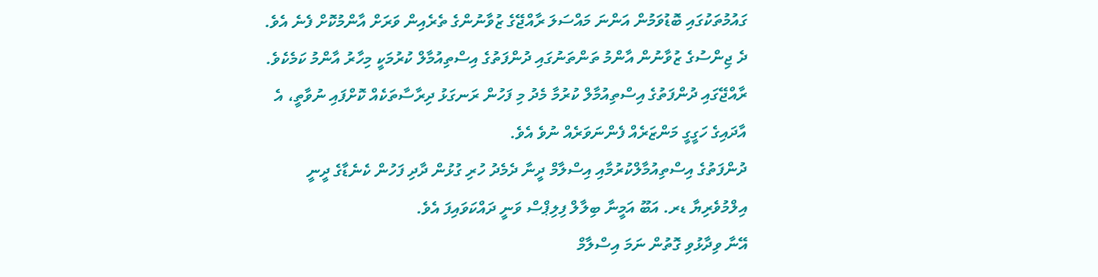ގައުމުތަކުގައި ބޮޑުވަމުން އަންނަ މައްސަލަ ރާއްޖޭގެ ޒުވާނުންގެ ތެރެއިން ވަރަށް އާންމުކޮށް ފެނެ އެވެ.
ދެ ޖިންސުގެ ޒުވާނުން އާންމު ތަންތަނުގައި ދުންފަތުގެ އިސްތިއުމާލް ކުރުމަކީ މިހާރު އާންމު ކަމެކެވެ. ރާއްޖޭގައި ދުންފަތުގެ އިސްތިއުމާލް ކުރުމާ މެދު މި ފަހުން ރަނގަޅު ދިރާސާތަކެއް ކޮށްފައި ނުވާތީ، އެ އާދައިގެ ހަގީގީ މަންޒަރެއް ފެންނަވަރެއް ނުވެ އެވެ.
ދުންފަތުގެ އިސްތިއުމާލްކުރުމާއި އިސްލާމް ދީނާ ދެމެދު ހުރި ގުޅުން ދާދި ފަހުން ކެނެޑާގެ ދީނީ އިލްމުވެރިޔާ ޑރ. އަބޫ އަމީނާ ބިލާލް ފިލިޕްސް ވަނީ ދައްކަވައިފަ އެވެ.
އޭނާ ވިދާޅުވި ގޮތުން ނަމަ އިސްލާމް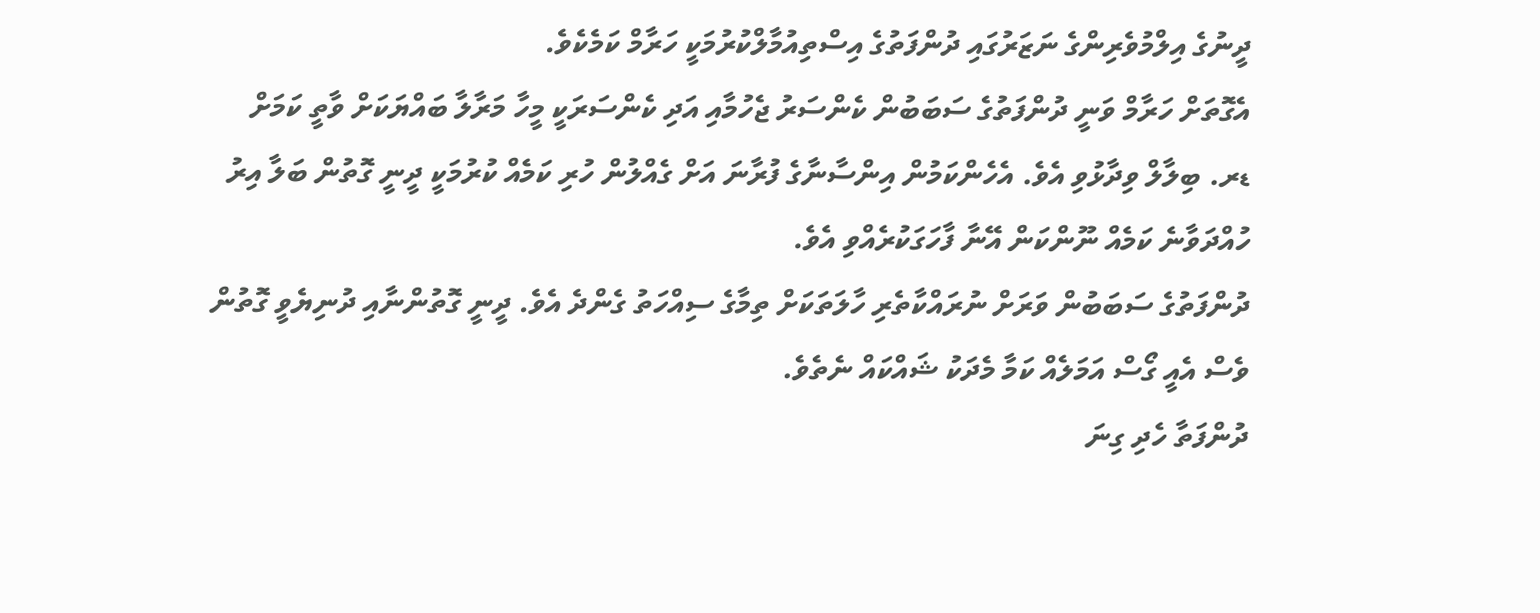ދީނުގެ އިލްމުވެރިންގެ ނަޒަރުގައި ދުންފަތުގެ އިސްތިއުމާލްކުރުމަކީ ހަރާމް ކަމެކެވެ.
އެގޮތަށް ހަރާމް ވަނީ ދުންފަތުގެ ސަބަބުން ކެންސަރު ޖެހުމާއި އަދި ކެންސަރަކީ މީހާ މަރާލާ ބައްޔަކަށް ވާތީ ކަމަށް ޑރ. ބިލާލް ވިދާޅުވި އެވެ. އެހެންކަމުން އިންސާނާގެ ފުރާނަ އަށް ގެއްލުން ހުރި ކަމެއް ކުރުމަކީ ދީނީ ގޮތުން ބަލާ އިރު ހުއްދަވާނެ ކަމެއް ނޫންކަން އޭނާ ފާހަގަކުރެއްވި އެވެ.
ދުންފަތުގެ ސަބަބުން ވަރަށް ނުރައްކާތެރި ހާލަތަކަށް ތިމާގެ ސިއްހަތު ގެންދެ އެވެ. ދީނީ ގޮތުންނާއި ދުނިޔެވީ ގޮތުން ވެސް އެއީ ގޯސް އަމަލެއް ކަމާ މެދަކު ޝައްކައް ނެތެވެ.
ދުންފަތާ ހެދި ގިނަ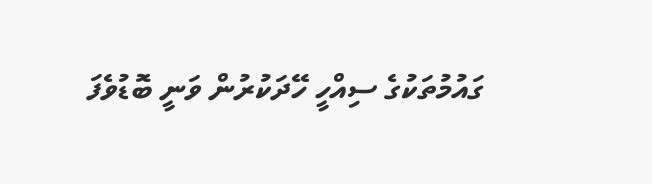ގައުމުތަކުގެ ސިއްހީ ހޭދަކުރުން ވަނީ ބޮޑުވެފަ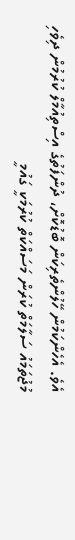އެވެ. އެހެންކަމުން ހޭލުންތެރިކަން ބޮޑުކޮށް، ދުންފަތުގެ އިސްތިއުމާލް ކުރުމުން ދިވެހި މުޖުތަމައު ސަލާމަތް ކުރަން މަސައްކަތް ކުރުމަކީ ގައުމީ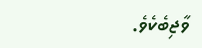ވާޖިބެކެވެ.